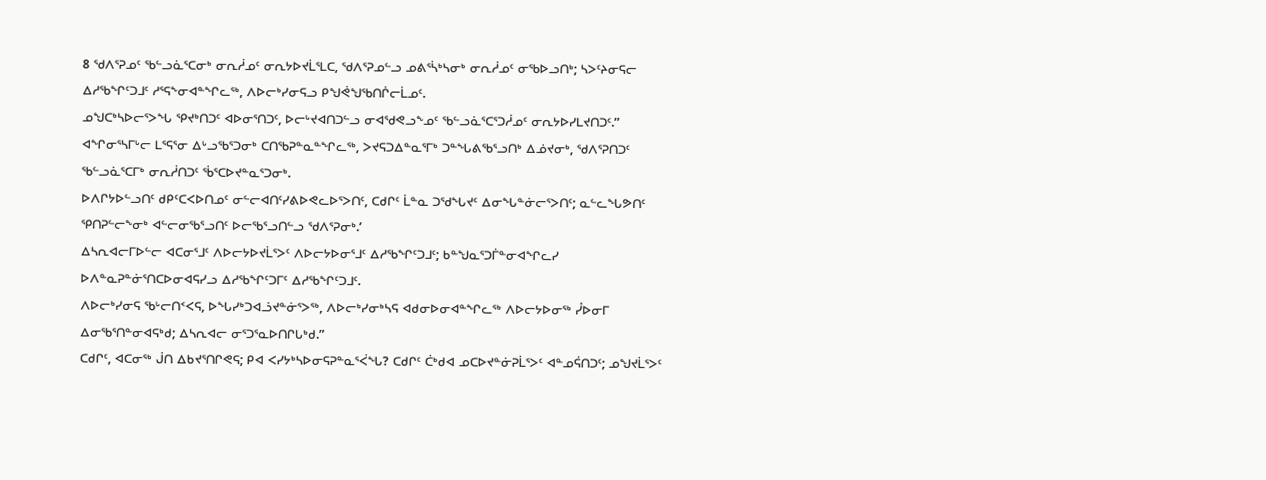8 ᖁᐱᕐᕈᓄᑦ ᖃᓪᓗᓈᕐᑕᓂᒃ ᓂᕆᓲᓄᑦ ᓂᕆᔭᐅᔪᒫᕐᒪᑕ, ᖁᐱᕐᕈᓄᓪᓗ ᓄᕕᕐᓵᒃᓴᓂᒃ ᓂᕆᓲᓄᑦ ᓂᖃᐅᓗᑎᒃ; ᓴᐳᑦᔨᓂᕋᓕ ᐃᓱᖃᖏᑦᑐᒧᑦ ᓱᕐᕋᖕᓂᐊᓐᖏᓚᖅ, ᐱᐅᓕᒃᓯᓂᕋᓗ ᑭᖑᕚᖑᖃᑎᒌᓕᒫᓄᑦ.
ᓄᖑᑕᒃᓴᐅᓕᕐᐳᖓ ᕿᔪᒃᑎᑐᑦ ᐊᐅᓂᕐᑎᑐᑦ, ᐅᓕᒡᔪᐊᑎᑐᓪᓗ ᓂᐊᖁᕙᓗᖕᓄᑦ ᖃᓪᓗᓈᕐᑕᕐᑐᓲᓄᑦ ᓂᕆᔭᐅᓯᒪᔪᑎᑐᑦ.”
ᐊᖏᓂᕐᓴᒥᒡᓕ ᒪᕐᕋᕐᓂ ᐃᒡᓗᖃᕐᑐᓂᒃ ᑕᑎᖃᕈᓐᓇᓐᖏᓚᖅ, ᐳᔪᕋᑐᐃᓐᓇᕐᒥᒃ ᑐᓐᖓᕕᖃᕐᓗᑎᒃ ᐃᓅᔪᓂᒃ, ᖁᐱᕐᕈᑎᑐᑦ ᖃᓪᓗᓈᕐᑕᒥᒃ ᓂᕆᓲᑎᑐᑦ ᖄᕐᑕᐅᔪᓐᓇᕐᑐᓂᒃ.
ᐅᐱᒋᔭᐅᓪᓗᑎᑦ ᑯᑭᑦᑕᐸᐅᑎᓄᑦ ᓂᓪᓕᐊᑎᑦᓯᕕᐅᕙᓚᐅᕐᐳᑎᑦ, ᑕᑯᒋᑦ ᒫᓐᓇ ᑐᖁᖓᔪᑦ ᐃᓂᖓᓐᓃᓕᕐᐳᑎᑦ; ᓇᓪᓚᖓᕗᑎᑦ ᕿᑎᕈᓪᓕᖕᓂᒃ ᐊᓪᓕᓂᖃᕐᓗᑎᑦ ᐅᓕᖃᕐᓗᑎᓪᓗ ᖁᐱᕐᕈᓂᒃ.’
ᐃᓴᕆᐊᓕᒥᐅᓪᓕ ᐊᑕᓂᕐᒧᑦ ᐱᐅᓕᔭᐅᔪᒫᕐᐳᑦ ᐱᐅᓕᔭᐅᓂᕐᒧᑦ ᐃᓱᖃᖏᑦᑐᒧᑦ; ᑲᓐᖑᓇᕐᑐᒦᓐᓂᐊᖏᓚᓯ ᐅᐱᓐᓇᕈᓐᓃᕐᑎᑕᐅᓂᐊᕋᓯᓗ ᐃᓱᖃᖏᑦᑐᒥᑦ ᐃᓱᖃᖏᑦᑐᒧᑦ.
ᐱᐅᓕᒃᓯᓂᕋ ᖃᒡᓕᑎᑉᐸᕋ, ᐅᖓᓯᒃᑐᐊᓘᔪᓐᓃᕐᐳᖅ, ᐱᐅᓕᒃᓯᓂᒃᓴᕋ ᐊᑯᓂᐅᓂᐊᓐᖏᓚᖅ ᐱᐅᓕᔭᐅᓂᖅ ᓮᐅᓂᒥ ᐃᓂᖃᕐᑎᓐᓂᐊᕋᒃᑯ; ᐃᓴᕆᐊᓕ ᓂᕐᑐᕐᓇᐅᑎᒋᒐᒃᑯ.”
ᑕᑯᒋᑦ, ᐊᑕᓂᖅ ᒎᑎ ᐃᑲᔪᕐᑎᒋᕙᕋ; ᑭᐊ ᐸᓯᔭᒃᓴᐅᓂᕋᕈᓐᓇᕐᐹᖓ? ᑕᑯᒋᑦ ᑖᒃᑯᐊ ᓄᑕᐅᔪᓐᓃᕈᒫᕐᐳᑦ ᐊᓐᓄᕌᑎᑐᑦ; ᓄᖑᔪᒫᕐᐳᑦ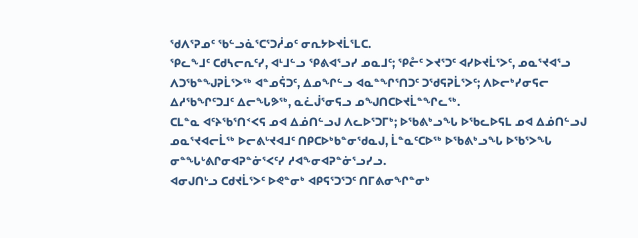ᖁᐱᕐᕈᓄᑦ ᖃᓪᓗᓈᕐᑕᕐᑐᓲᓄᑦ ᓂᕆᔭᐅᔪᒫᕐᒪᑕ.
ᕿᓚᖕᒧᑦ ᑕᑯᓴᓕᕆᑦᓯ, ᐊᒻᒧᓪᓗ ᕿᕕᐊᕐᓗᓯ ᓄᓇᒧᑦ; ᕿᓔᑦ ᐳᔪᕐᑐᑦ ᐊᓯᐅᔪᒫᕐᐳᑦ, ᓄᓇᕐᔪᐊᕐᓗ ᐱᑐᖃᓐᖑᕈᒫᕐᐳᖅ ᐊᓐᓄᕌᑐᑦ, ᐃᓄᖏᓪᓗ ᐊᓇᓐᖏᕐᑎᑐᑦ ᑐᖁᕋᕈᒫᕐᐳᑦ; ᐱᐅᓕᒃᓯᓂᕋᓕ ᐃᓱᖃᖏᑦᑐᒧᑦ ᐃᓕᖓᕗᖅ, ᓇᓛᒎᕐᓂᕋᓗ ᓄᖑᑎᑕᐅᔪᒫᓐᖏᓚᖅ.
ᑕᒪᓐᓇ ᐊᑦᔨᖃᕐᑎᑉᐸᕋ ᓄᐊ ᐃᓅᑎᓪᓗᒍ ᐱᓚᐅᕐᑐᒥᒃ; ᐅᖃᕕᒃᓗᖓ ᐅᖃᓚᐅᕋᒪ ᓄᐊ ᐃᓅᑎᓪᓗᒍ ᓄᓇᕐᔪᐊᓕᒫᖅ ᐅᓕᕕᒡᔪᐊᒧᑦ ᑎᑭᑕᐅᒃᑲᓐᓂᖁᓇᒍ, ᒫᓐᓇᑦᑕᐅᖅ ᐅᖃᕕᒃᓗᖓ ᐅᖃᕐᐳᖓ ᓂᓐᖓᒡᕕᒋᓂᐊᕈᓐᓃᕐᐸᑦᓯ ᓱᐊᖕᓂᐊᕈᓐᓃᕐᓗᓯᓗ.
ᐊᓂᒍᑎᒡᓗ ᑕᑯᔪᒫᕐᐳᑦ ᐅᕙᓐᓂᒃ ᐊᑭᕋᕐᑐᕐᑐᑦ ᑎᒥᕕᓂᖏᓐᓂᒃ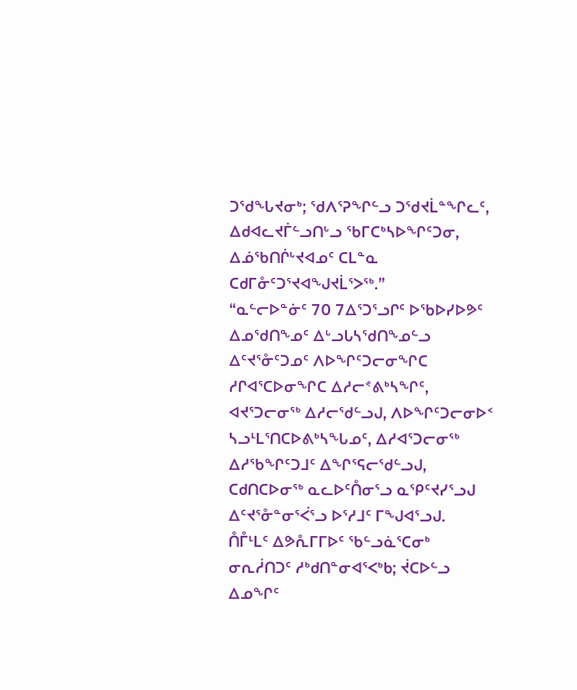ᑐᖁᖓᔪᓂᒃ; ᖁᐱᕐᕈᖏᓪᓗ ᑐᖁᔪᒫᓐᖏᓚᑦ, ᐃᑯᐊᓚᔪᒦᓪᓗᑎᒡᓗ ᖃᒥᑕᒃᓴᐅᖏᑦᑐᓂ, ᐃᓅᖃᑎᒌᒡᔪᐊᓄᑦ ᑕᒪᓐᓇ ᑕᑯᒥᓁᑦᑐᕐᔪᐊᖑᔪᒫᕐᐳᖅ.”
“ᓇᓪᓕᐅᓐᓃᑦ 70 7ᐃᕐᑐᕐᓗᒋᑦ ᐅᖃᐅᓯᐅᕗᑦ ᐃᓄᖁᑎᖕᓄᑦ ᐃᒡᓗᒐᓴᖁᑎᖕᓄᓪᓗ ᐃᑦᔪᕐᓁᑦᑐᓄᑦ ᐱᐅᖏᑦᑐᓕᓂᖏᑕ ᓱᒋᐊᕐᑕᐅᓂᖏᑕ ᐃᓱᓕᕝᕕᒃᓴᖏᑦ, ᐊᔪᕐᑐᓕᓂᖅ ᐃᓱᓕᖁᓪᓗᒍ, ᐱᐅᖏᑦᑐᓕᓂᐅᑉ ᓴᓗᒻᒪᕐᑎᑕᐅᕕᒃᓴᖓᓄᑦ, ᐃᓱᐊᕐᑐᓕᓂᖅ ᐃᓱᖃᖏᑦᑐᒧᑦ ᐃᖏᕐᕋᓕᖁᓪᓗᒍ, ᑕᑯᑎᑕᐅᓂᖅ ᓇᓚᐅᑦᑍᓂᕐᓗ ᓇᕿᑦᔪᓯᕐᓗᒍ ᐃᑦᔪᕐᓁᓐᓂᕐᐹᕐᓗ ᐅᕐᓱᒧᑦ ᒥᖑᐊᕐᓗᒍ.
ᑍᒤᒻᒪᑦ ᐃᕗᕅᒥᒥᐅᑦ ᖃᓪᓗᓈᕐᑕᓂᒃ ᓂᕆᓲᑎᑐᑦ ᓱᒃᑯᑎᓐᓂᐊᕐᐸᒃᑲ; ᔫᑕᐅᓪᓗ ᐃᓄᖏᑦ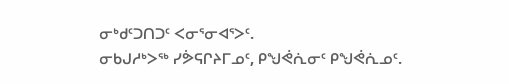ᓂᒃᑯᑦᑐᑎᑐᑦ ᐸᓂᕐᓂᐊᕐᐳᑦ.
ᓂᑲᒍᓱᒃᐳᖅ ᓯᕘᕋᒋᔨᒥᓄᑦ, ᑭᖑᕚᕇᓂᑦ ᑭᖑᕚᕇᓄᑦ.